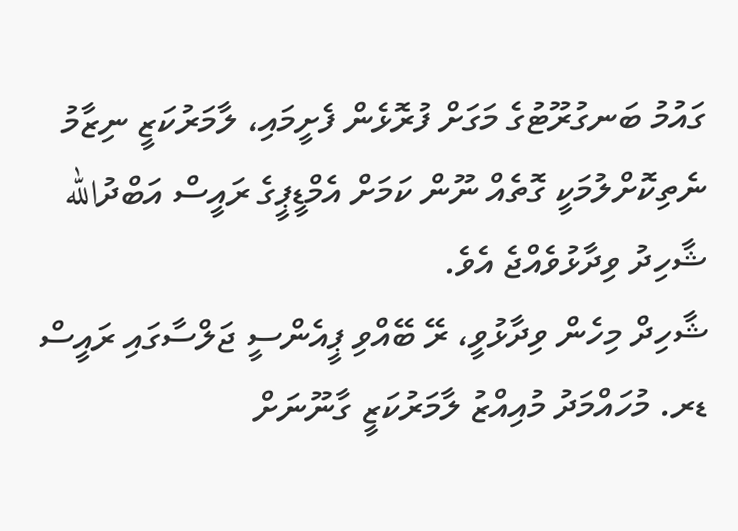ގައުމު ބަނގުރޫޓުގެ މަގަށް ފުރޮޅެން ފެށީމައި، ލާމަރުކަޒީ ނިޒާމު ނެތިކޮށްލުމަކީ ގޮތެއް ނޫން ކަމަށް އެމްޑީޕީގެ ރައީސް އަބްދުالله ޝާހިދު ވިދާޅުވެއްޖެ އެވެ.
ޝާހިދް މިހެން ވިދާޅުވީ، ރޭ ބޭއްވި ޕީއެންސީ ޖަލްސާގައި ރައީސް ޑރ. މުހައްމަދު މުއިއްޒު ލާމަރުކަޒީ ގާނޫނަށް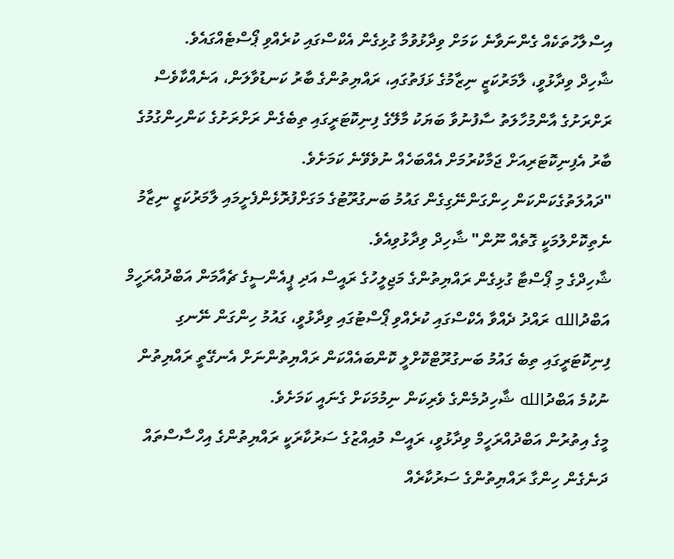އިސްލާހުތަކެއް ގެންނަވާނެ ކަމަށް ވިދާޅުވުމާ ގުޅިގެން އެކްސްގައި ކުރެއްވި ޕޯސްޓެއްގައެވެ.
ޝާހިދް ވިދާޅުވީ، ލާމަރުކަޒީ ނިޒާމުގެ ޅަފަތުގައި، ރައްޔިތުންގެ ބާރު ކަނޑުވާލަން، އަނެއްކާވެސް ރަށްރަށުގެ އާންމުހާލަތު ސާފުނުވާ ބަޔަކު މާލޭގެ ފިނިކޮޓަރީގައި ތިބެގެން ރަށްރަށުގެ ކަންހިންގުމުގެ ބާރު އެފިނިކޮޓަރިއަށް ޖަމާކުރުމަށް އެއްބަހެއް ނުވެވޭނެ ކަމަށެވެ.
"ދައުލަތުގެކަންކަން ހިންގަންނޭގިގެން ގައުމު ބަނގުރޫޓުގެ މަގަށްފުރޮޅެންފެށީމައި ލާމަރުކަޒީ ނިޒާމު ނެތިކޮށްލުމަކީ ގޮތެއް ނޫން" ޝާހިދް ވިދާޅުވިއެވެ.
ޝާހިދްގެ މި ޕޯސްޓާ ގުޅިގެން ރައްޔިތުންގެ މަޖިލީހުގެ ރައީސް އަދި ޕީއެންސީގެ ޗެއާމަން އަބްދުއްރަހީމް އަބްދުالله ރައްދު ދެއްވާ އެކްސްގައި ކުރެއްވި ޕޯސްޓުގައި ވިދާޅުވީ، ގައުމު ހިންގަން ނޭނގި ފިނިކޮޓަރީގައި ތިބެ ގައުމު ބަނގުރޫޓްކޮށްލީ ކޮންބައެއްކަން ރައްޔިތުންނަށް އެނގޭތީ ރައްޔިތުން ނުކުމެ އަބްދުالله ޝާހިދުމެންގެ ވެރިކަން ނިމުމަކަށް ގެނައީ ކަމަށެވެ.
މީގެ އިތުރުން އަބްދުއްރަހީމް ވިދާޅުވީ، ރައީސް މުއިއްޒުގެ ސަރުކާރަކީ ރައްޔިތުންގެ އިހްސާސްތައް ދަނެގެން ހިންގާ ރައްޔިތުންގެ ސަރުކާރެއް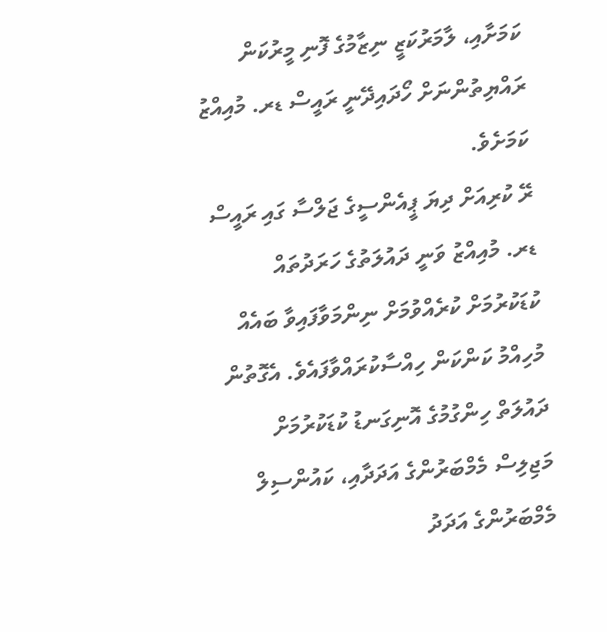ކަމަށާއި، ލާމަރުކަޒީ ނިޒާމުގެ ފޮނި މީރުކަން ރައްޔިތުންނަށް ހޯދައިދޭނީ ރައީސް ޑރ. މުއިއްޒު ކަމަށެވެ.
ރޭ ކުރިއަށް ދިޔަ ޕީއެންސީގެ ޖަލްސާ ގައި ރައީސް ޑރ. މުއިއްޒު ވަނީ ދައުލަތުގެ ހަރަދުތައް ކުޑަކުރުމަށް ކުރެއްވުމަށް ނިންމަވާފައިވާ ބައެއް މުހިއްމު ކަންކަން ހިއްސާކުރައްވާފައެވެ. އެގޮތުން ދައުލަތް ހިންގުމުގެ އޮނިގަނޑު ކުޑަކުރުމަށް މަޖިލިސް މެމްބަރުންގެ އަދަދާއި، ކައުންސިލް މެމްބަރުންގެ އަދަދު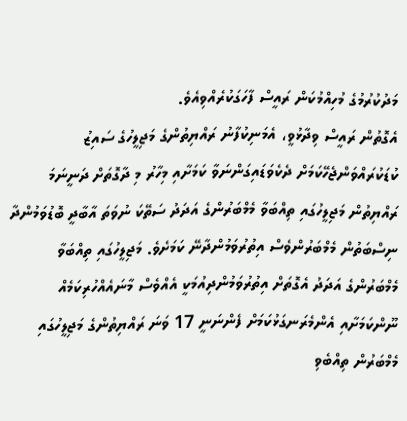މަދުކުރުމުގެ މުހިއްމުކަން ރައީސް ފާހަގަކުރެއްވިއެވެ.
އެގޮތުން ރައީސް ވިދާޅުވީ، އެމަނިކުފާނު ރައްޔިތުންގެ މަޖިލީހުގެ ސައިޒު ކުޑަކުރައްވަންޖެހޭކަމަށް ދެކެވަޑައިގަންނަވާ ކަމަށާއި މިހާރު މި ދާގޮތަށް ދަނީނަމަ ރައްޔިތުން މަޖިލީހުގައި ތިއްބަވާ މެމްބަރުންގެ އަދަދު ސަތޭކަ ނުވަތަ އާބާދީ ބޮޑުވަމުންދާ ނިސްބަތުން މެމްބަރުންވެސް އިތުރުވަމުންދާނޭ ކަމަށެވެ. މަޖިލީހުގައި ތިއްބަވާ މެމްބަރުންގެ އަދަދު އެގޮތަށް އިތުރުވަމުންދިއުމަކީ އެއްވެސް މާނައެއްހުރިކަމެއް ނޫންކަމަށާއި އެންމެރަނގަޅުކަމަށް ފެންނަނީ 17 ވަނަ ރައްޔިތުންގެ މަޖިލީހުގައި މެމްބަރުން ތިއްބެވި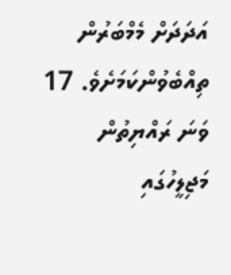އަދަދަށް މެމްބަރުން ތިއްބެވުންކަމަށެވެ. 17 ވަނަ ރައްޔިތުން މަޖިލީހުގައި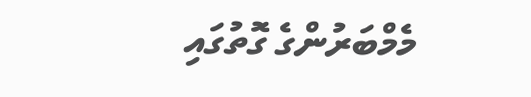މެމްބަރުންގެ ގޮތުގައި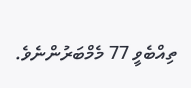ތިއްބެވީ 77 މެމްބަރުންނެވެ.